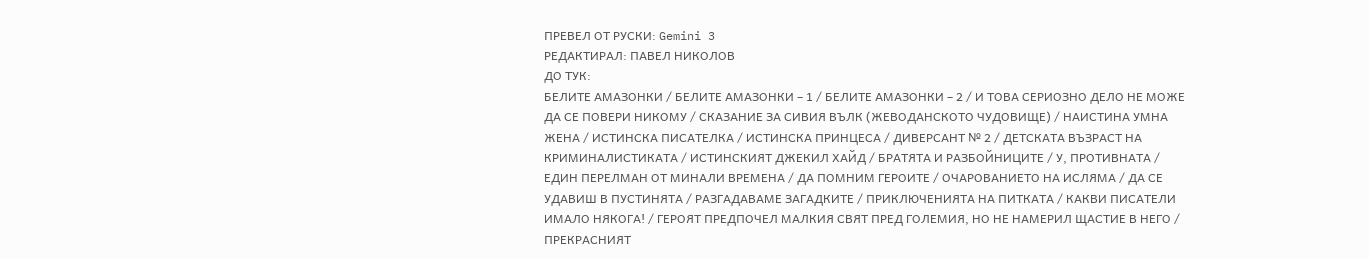ПРЕВЕЛ ОТ РУСКИ: Gemini 3
РЕДАКТИРАЛ: ПАВЕЛ НИКОЛОВ
ДО ТУК:
БЕЛИТЕ АМАЗОНКИ / БЕЛИТЕ АМАЗОНКИ – 1 / БЕЛИТЕ АМАЗОНКИ – 2 / И ТОВА СЕРИОЗНО ДЕЛО НЕ МОЖЕ ДА СЕ ПОВЕРИ НИКОМУ / СКАЗАНИЕ ЗА СИВИЯ ВЪЛК (ЖЕВОДАНСКОТО ЧУДОВИЩЕ) / НАИСТИНА УМНА ЖЕНА / ИСТИНСКА ПИСАТЕЛКА / ИСТИНСКА ПРИНЦЕСА / ДИВЕРСАНТ № 2 / ДЕТСКАТА ВЪЗРАСТ НА КРИМИНАЛИСТИКАТА / ИСТИНСКИЯТ ДЖЕКИЛ ХАЙД / БРАТЯТА И РАЗБОЙНИЦИТЕ / У, ПРОТИВНАТА / ЕДИН ПЕРЕЛМАН ОТ МИНАЛИ ВРЕМЕНА / ДА ПОМНИМ ГЕРОИТЕ / ОЧАРОВАНИЕТО НА ИСЛЯМА / ДА СЕ УДАВИШ В ПУСТИНЯТА / РАЗГАДАВАМЕ ЗАГАДКИТЕ / ПРИКЛЮЧЕНИЯТА НА ПИТКАТА / КАКВИ ПИСАТЕЛИ ИМАЛО НЯКОГА! / ГЕРОЯТ ПРЕДПОЧЕЛ МАЛКИЯ СВЯТ ПРЕД ГОЛЕМИЯ, НО НЕ НАМЕРИЛ ЩАСТИЕ В НЕГО / ПРЕКРАСНИЯТ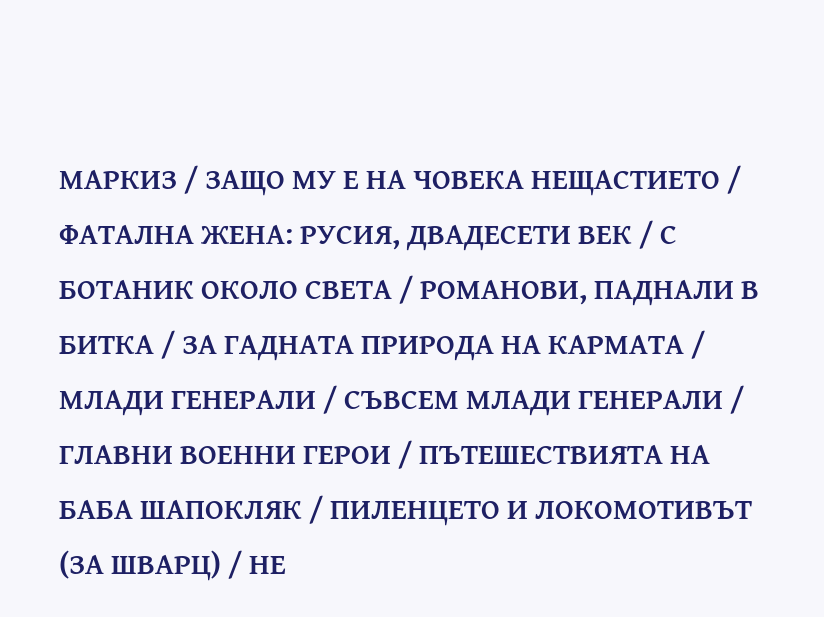МАРКИЗ / ЗАЩО МУ Е НА ЧОВЕКА НЕЩАСТИЕТО / ФАТАЛНА ЖЕНА: РУСИЯ, ДВАДЕСЕТИ ВЕК / С БОТАНИК ОКОЛО СВЕТА / РОМАНОВИ, ПАДНАЛИ В БИТКА / ЗА ГАДНАТА ПРИРОДА НА КАРМАТА / МЛАДИ ГЕНЕРАЛИ / СЪВСЕМ МЛАДИ ГЕНЕРАЛИ / ГЛАВНИ ВОЕННИ ГЕРОИ / ПЪТЕШЕСТВИЯТА НА БАБА ШАПОКЛЯК / ПИЛЕНЦЕТО И ЛОКОМОТИВЪТ (ЗА ШВАРЦ) / НЕ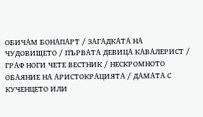ОБИЧАМ БОНАПАРТ / ЗАГАДКАТА НА ЧУДОВИЩЕТО / ПЪРВАТА ДЕВИЦА КАВАЛЕРИСТ / ГРАФ НОГИ ЧЕТЕ ВЕСТНИК / НЕСКРОМНОТО ОБАЯНИЕ НА АРИСТОКРАЦИЯТА / ДАМАТА С КУЧЕНЦЕТО ИЛИ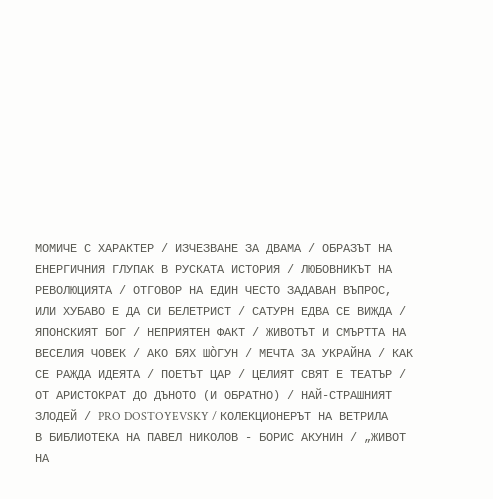МОМИЧЕ С ХАРАКТЕР / ИЗЧЕЗВАНЕ ЗА ДВАМА / ОБРАЗЪТ НА ЕНЕРГИЧНИЯ ГЛУПАК В РУСКАТА ИСТОРИЯ / ЛЮБОВНИКЪТ НА РЕВОЛЮЦИЯТА / ОТГОВОР НА ЕДИН ЧЕСТО ЗАДАВАН ВЪПРОС, ИЛИ ХУБАВО Е ДА СИ БЕЛЕТРИСТ / САТУРН ЕДВА СЕ ВИЖДА / ЯПОНСКИЯТ БОГ / НЕПРИЯТЕН ФАКТ / ЖИВОТЪТ И СМЪРТТА НА ВЕСЕЛИЯ ЧОВЕК / АКО БЯХ ШÒГУН / МЕЧТА ЗА УКРАЙНА / КАК СЕ РАЖДА ИДЕЯТА / ПОЕТЪТ ЦАР / ЦЕЛИЯТ СВЯТ Е ТЕАТЪР / ОТ АРИСТОКРАТ ДО ДЪНОТО (И ОБРАТНО) / НАЙ-СТРАШНИЯТ ЗЛОДЕЙ / PRO DOSTOYEVSKY / КОЛЕКЦИОНЕРЪТ НА ВЕТРИЛА
В БИБЛИОТЕКА НА ПАВЕЛ НИКОЛОВ - БОРИС АКУНИН / „ЖИВОТ НА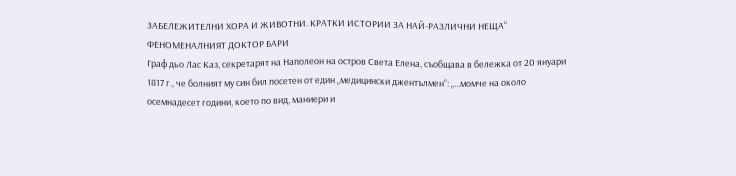ЗАБЕЛЕЖИТЕЛНИ ХОРА И ЖИВОТНИ. КРАТКИ ИСТОРИИ ЗА НАЙ-РАЗЛИЧНИ НЕЩА“
ФЕНОМЕНАЛНИЯТ ДОКТОР БАРИ
Граф дьо Лас Каз, секретарят на Наполеон на остров Света Елена, съобщава в бележка от 20 януари 1817 г., че болният му син бил посетен от един „медицински джентълмен“: „...момче на около осемнадесет години, което по вид, маниери и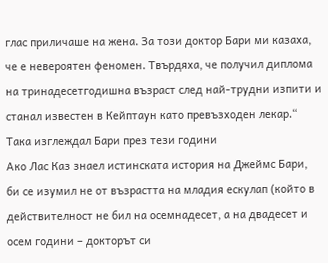глас приличаше на жена. За този доктор Бари ми казаха, че е невероятен феномен. Твърдяха, че получил диплома на тринадесетгодишна възраст след най-трудни изпити и станал известен в Кейптаун като превъзходен лекар.“
Така изглеждал Бари през тези години
Ако Лас Каз знаел истинската история на Джеймс Бари, би се изумил не от възрастта на младия ескулап (който в действителност не бил на осемнадесет, а на двадесет и осем години – докторът си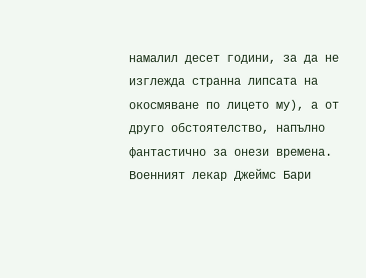намалил десет години, за да не изглежда странна липсата на окосмяване по лицето му), а от друго обстоятелство, напълно фантастично за онези времена. Военният лекар Джеймс Бари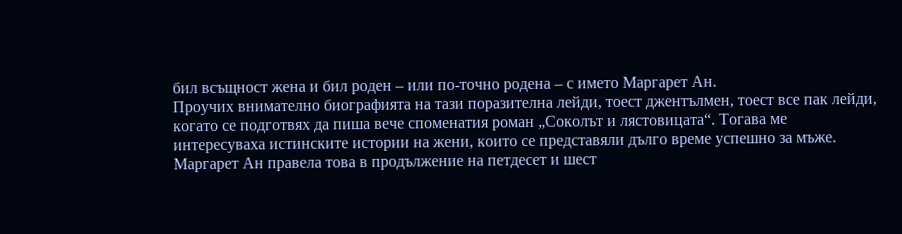бил всъщност жена и бил роден – или по-точно родена – с името Маргарет Ан.
Проучих внимателно биографията на тази поразителна лейди, тоест джентълмен, тоест все пак лейди, когато се подготвях да пиша вече споменатия роман „Соколът и лястовицата“. Тогава ме интересуваха истинските истории на жени, които се представяли дълго време успешно за мъже. Маргарет Ан правела това в продължение на петдесет и шест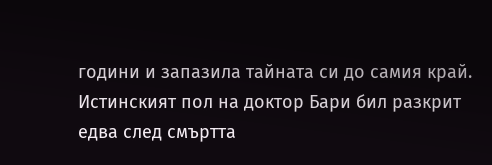години и запазила тайната си до самия край. Истинският пол на доктор Бари бил разкрит едва след смъртта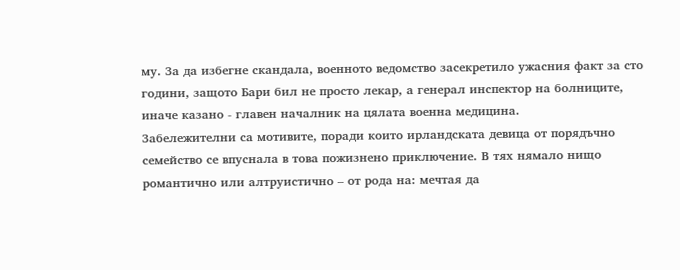му. За да избегне скандала, военното ведомство засекретило ужасния факт за сто години, защото Бари бил не просто лекар, а генерал инспектор на болниците, иначе казано - главен началник на цялата военна медицина.
Забележителни са мотивите, поради които ирландската девица от порядъчно семейство се впуснала в това пожизнено приключение. В тях нямало нищо романтично или алтруистично – от рода на: мечтая да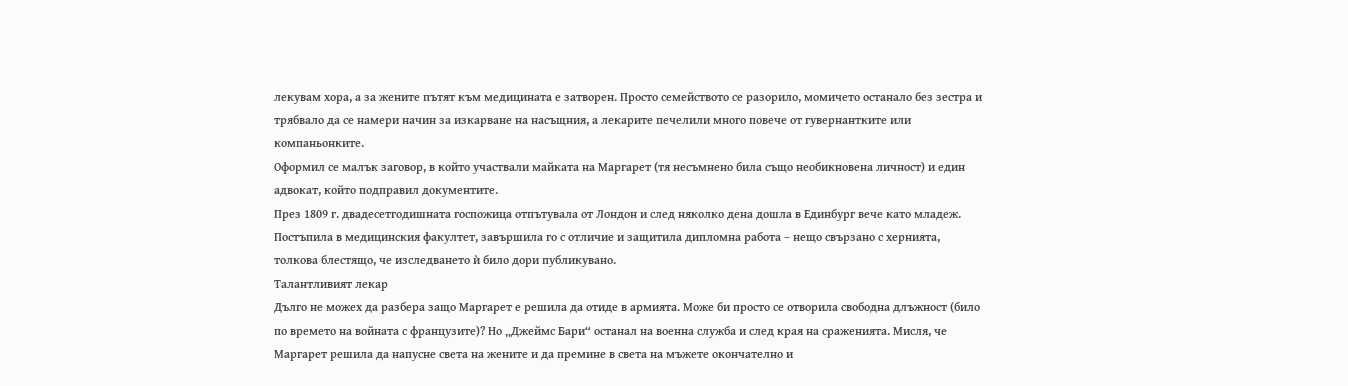лекувам хора, а за жените пътят към медицината е затворен. Просто семейството се разорило, момичето останало без зестра и трябвало да се намери начин за изкарване на насъщния, а лекарите печелили много повече от гувернантките или компаньонките.
Оформил се малък заговор, в който участвали майката на Маргарет (тя несъмнено била също необикновена личност) и един адвокат, който подправил документите.
През 1809 г. двадесетгодишната госпожица отпътувала от Лондон и след няколко дена дошла в Единбург вече като младеж. Постъпила в медицинския факултет, завършила го с отличие и защитила дипломна работа – нещо свързано с хернията, толкова блестящо, че изследването ѝ било дори публикувано.
Талантливият лекар
Дълго не можех да разбера защо Маргарет е решила да отиде в армията. Може би просто се отворила свободна длъжност (било по времето на войната с французите)? Но „Джеймс Бари“ останал на военна служба и след края на сраженията. Мисля, че Маргарет решила да напусне света на жените и да премине в света на мъжете окончателно и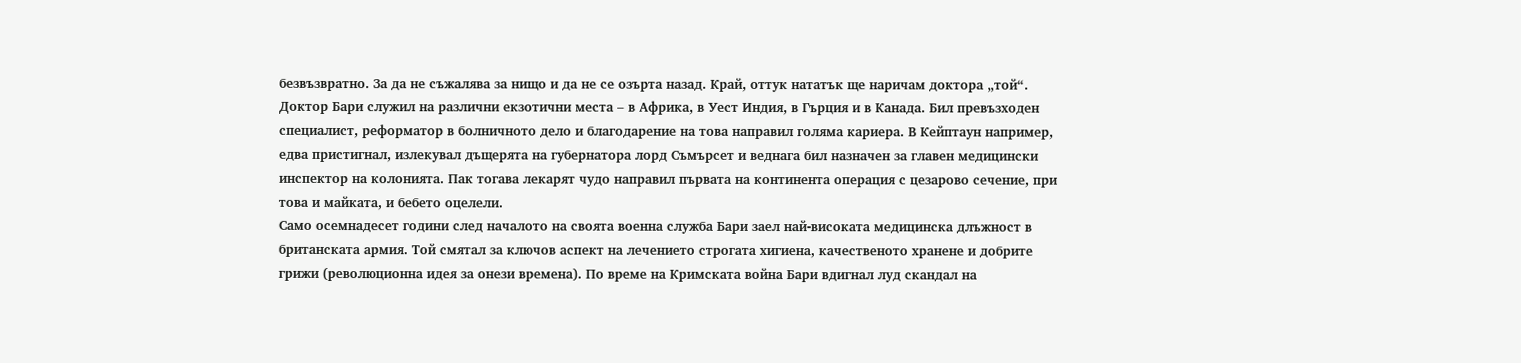безвъзвратно. За да не съжалява за нищо и да не се озърта назад. Край, оттук нататък ще наричам доктора „той“.
Доктор Бари служил на различни екзотични места – в Африка, в Уест Индия, в Гърция и в Канада. Бил превъзходен специалист, реформатор в болничното дело и благодарение на това направил голяма кариера. В Кейптаун например, едва пристигнал, излекувал дъщерята на губернатора лорд Съмърсет и веднага бил назначен за главен медицински инспектор на колонията. Пак тогава лекарят чудо направил първата на континента операция с цезарово сечение, при това и майката, и бебето оцелели.
Само осемнадесет години след началото на своята военна служба Бари заел най-високата медицинска длъжност в британската армия. Той смятал за ключов аспект на лечението строгата хигиена, качественото хранене и добрите грижи (революционна идея за онези времена). По време на Кримската война Бари вдигнал луд скандал на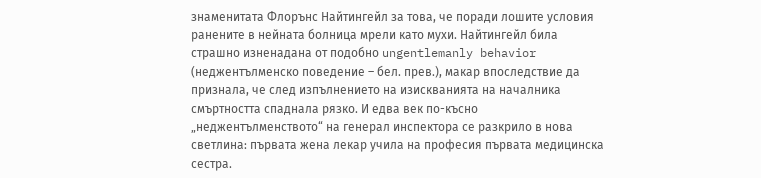знаменитата Флорънс Найтингейл за това, че поради лошите условия ранените в нейната болница мрели като мухи. Найтингейл била страшно изненадана от подобно ungentlemanly behavior (неджентълменско поведение – бел. прев.), макар впоследствие да признала, че след изпълнението на изискванията на началника смъртността спаднала рязко. И едва век по-късно „неджентълменството“ на генерал инспектора се разкрило в нова светлина: първата жена лекар учила на професия първата медицинска сестра.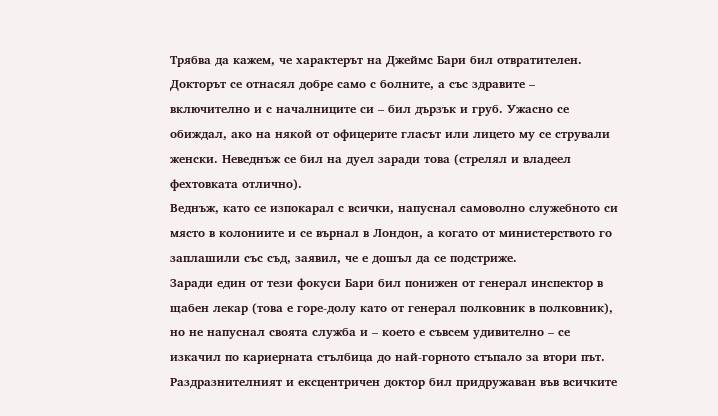Трябва да кажем, че характерът на Джеймс Бари бил отвратителен. Докторът се отнасял добре само с болните, а със здравите – включително и с началниците си – бил дързък и груб. Ужасно се обиждал, ако на някой от офицерите гласът или лицето му се стрували женски. Неведнъж се бил на дуел заради това (стрелял и владеел фехтовката отлично).
Веднъж, като се изпокарал с всички, напуснал самоволно служебното си място в колониите и се върнал в Лондон, а когато от министерството го заплашили със съд, заявил, че е дошъл да се подстриже.
Заради един от тези фокуси Бари бил понижен от генерал инспектор в щабен лекар (това е горе-долу като от генерал полковник в полковник), но не напуснал своята служба и – което е съвсем удивително – се изкачил по кариерната стълбица до най-горното стъпало за втори път.
Раздразнителният и ексцентричен доктор бил придружаван във всичките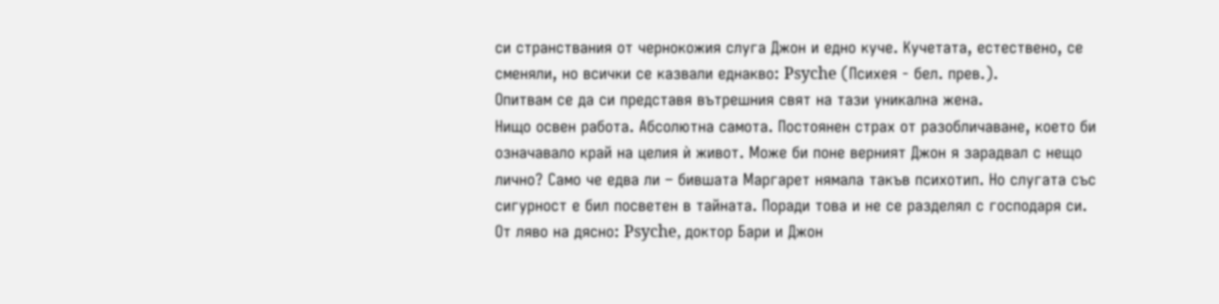си странствания от чернокожия слуга Джон и едно куче. Кучетата, естествено, се сменяли, но всички се казвали еднакво: Psyche (Психея - бел. прев.).
Опитвам се да си представя вътрешния свят на тази уникална жена.
Нищо освен работа. Абсолютна самота. Постоянен страх от разобличаване, което би означавало край на целия ѝ живот. Може би поне верният Джон я зарадвал с нещо лично? Само че едва ли – бившата Маргарет нямала такъв психотип. Но слугата със сигурност е бил посветен в тайната. Поради това и не се разделял с господаря си.
От ляво на дясно: Psyche, доктор Бари и Джон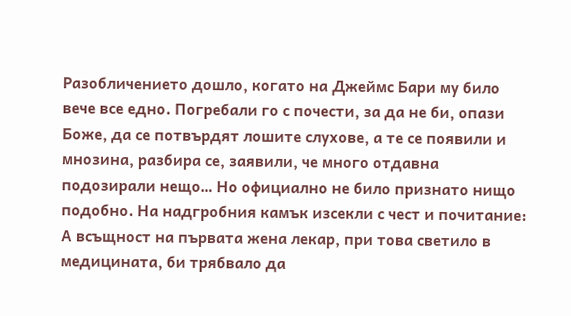Разобличението дошло, когато на Джеймс Бари му било вече все едно. Погребали го с почести, за да не би, опази Боже, да се потвърдят лошите слухове, а те се появили и мнозина, разбира се, заявили, че много отдавна подозирали нещо… Но официално не било признато нищо подобно. На надгробния камък изсекли с чест и почитание:
А всъщност на първата жена лекар, при това светило в медицината, би трябвало да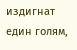издигнат един голям,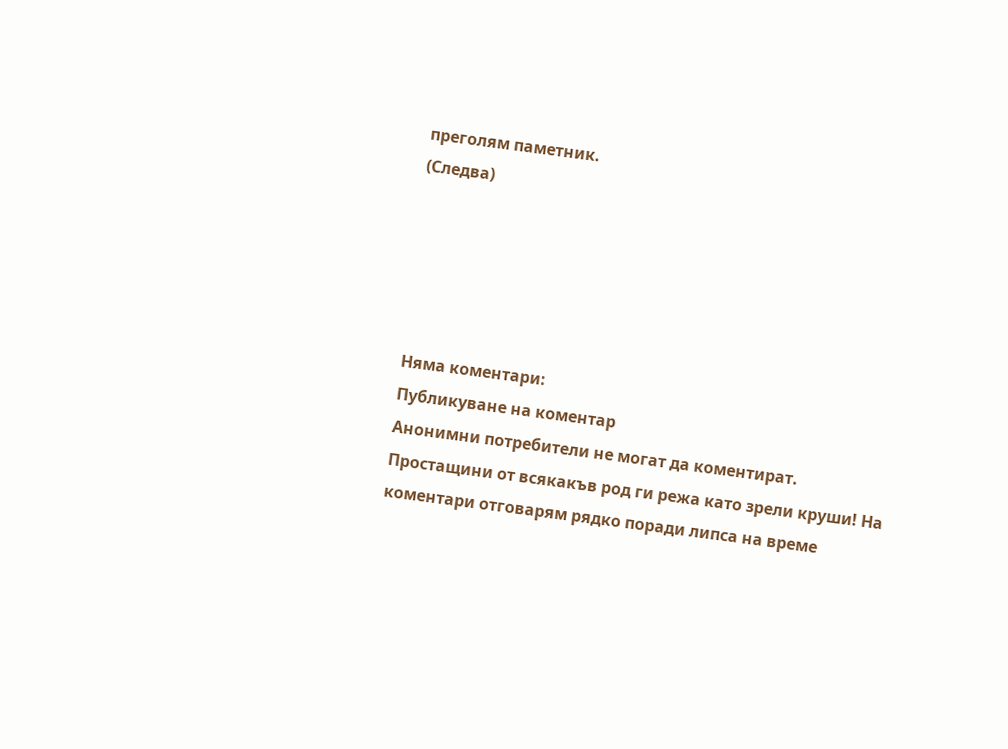преголям паметник.
(Следва)





Няма коментари:
Публикуване на коментар
Анонимни потребители не могат да коментират. Простащини от всякакъв род ги режа като зрели круши! На коментари отговарям рядко поради липса на време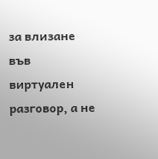за влизане във виртуален разговор, а не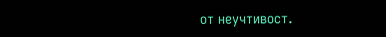от неучтивост.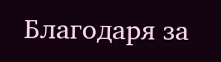Благодаря за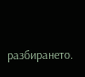разбирането.